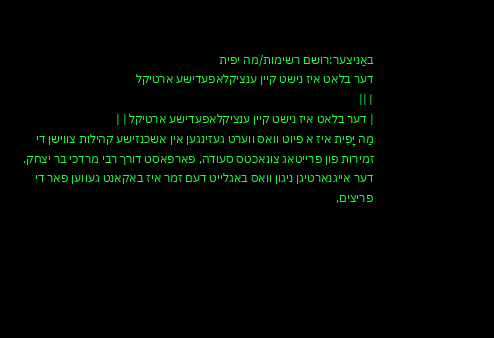באַניצער:רושם רשימות/מה יפית
דער בלאט איז נישט קיין ענציקלאפעדישע ארטיקל
| ||
| דער בלאט איז נישט קיין ענציקלאפעדישע ארטיקל | |
מַה יָּפִית איז א פיוט וואס ווערט געזינגען אין אשכנזישע קהילות צווישן די זמירות פון פרייטאג צונאכטס סעודה, פארפאסט דורך רבי מרדכי בר יצחק.
דער אייגנארטיגן ניגון וואס באגלייט דעם זמר איז באקאנט געווען פאר די פריצים,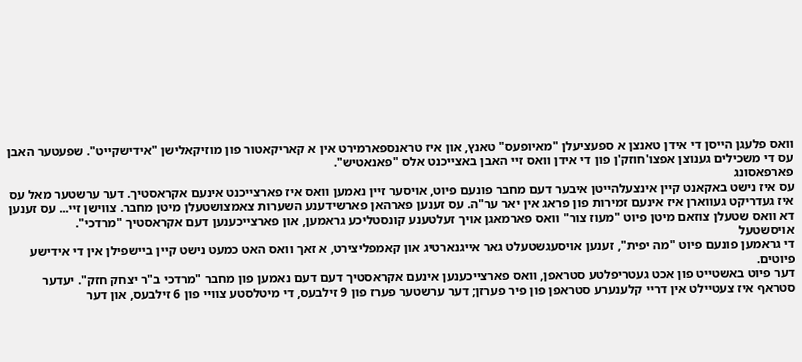וואס פלעגן הייסן די אידן טאנצן א ספעציעלן "מאיופעס" טאנץ, און איז טראנספארמירט אין א קאריקאטור פון מוזיקאלישן "אידישקייט". שפעטער האבן עס די משכילים גענוצן אפצו'חוזק'ן פון די אידן וואס זיי האבן באצייכנט אלס "פאנאטיש".
פארפאסונג
עס איז נישט באקאנט קיין אינצעלהייטן איבער דעם מחבר פונעם פיוט, אויסער זיין נאמען וואס איז פארצייכנט אינעם אקראסטיך. דער ערשטער מאל עס איז געדריקט געווארן איז אינעם זמירות פון פראג אין יאר ער"ה. עס זענען פארהאן פארשידענע השערות צאמצושטעלן מיטן מחבר. צווישן זיי... עס זענען דא וואס שטעלן צוזאם מיטן פיוט "מעוז צור" וואס פארמאגן אויך זעלטענע קונסטליכע גראמען, און פארצייכענען דעם אקראסטיך "מרדכי".
אויסשטעל
די גראמען פונעם פיוט "מה יפית", זענען אויסעגשטעלט גאר אייגנארטיג און קאמפליצירט, א זאך וואס האט כמעט נישט קיין ביישפילן אין די אידישע פיוטים.
דער פיוט באשטייט פון אכט געטריפלטע סטראפן, וואס פארצייכענען אינעם אקראסטיך דעם דעם נאמען פון מחבר "מרדכי ב"ר יצחק חזק". יעדער סטראף איז צעטיילט אין דריי קלענערע סטראפן פון פיר פערזן; דער ערשטער פערז פון 9 זילבעס, די מיטלסטע צוויי פון 6 זילבעס, און דער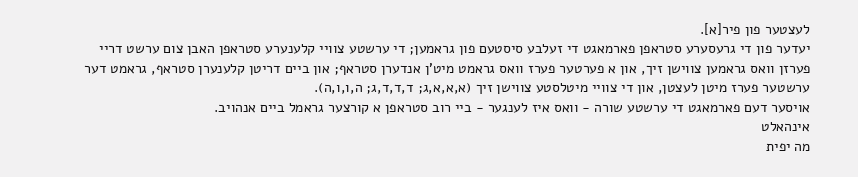לעצטער פון פיר[א].
יעדער פון די גרעסערע סטראפן פארמאגט די זעלבע סיסטעם פון גראמען; די ערשטע צוויי קלענערע סטראפן האבן צום ערשט דריי פערזן וואס גראמען צווישן זיך, און א פערטער פערז וואס גראמט מיט'ן אנדערן סטראף; און ביים דריטן קלענערן סטראף, גראמט דער ערשטער פערז מיטן לעצטן, און די צוויי מיטלסטע צווישן זיך (א,א,א,ג; ד,ד,ד,ג; ה,ו,ו,ה).
אויסער דעם פארמאגט די ערשטע שורה - וואס איז לענגער - ביי רוב סטראפן א קורצער גראמל ביים אנהויב.
אינהאלט
מה יפית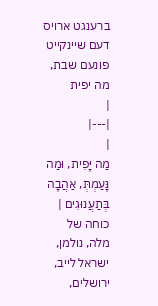ברענגט ארויס דעם שיינקייט פונעם שבת,
מה יפית
|
|---|
|
מַה יָּפִית, וּמַה נָּעַמְתְּ, אַהֲבָה בְּתַעֲנוּגִים |
כוחה של מלה, נולמן, ישראל לייב, ירושלים,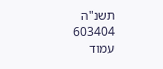תשנ"ה
603404
עמוד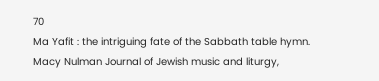70
Ma Yafit : the intriguing fate of the Sabbath table hymn. Macy Nulman Journal of Jewish music and liturgy,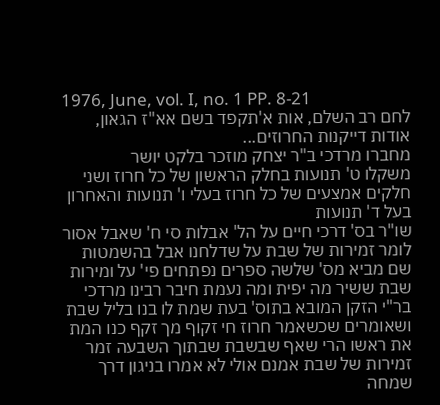1976, June, vol. I, no. 1 PP. 8-21
לחם רב השלם, אות א'תקפד בשם אא"ז הגאון, אודות דייקנות החרוזים...
מחברו מרדכי ב"ר יצחק מוזכר בלקט יושר
משקלו ט' תנועות בחלק הראשון של כל חרוז ושני חלקים אמצעים של כל חרוז בעלי ו' תנועות והאחרון בעל ד' תנועות
שו"ר בס' דרכי חיים על הל' אבלות סי ח' שאבל אסור לומר זמירות של שבת על שדלחנו אבל בהשמטות שם מביא מס' שלשה ספרים נפתחים פי' על ומירות שבת ששיר מה יפית ומה נעמת חיבר רבינו מרדכי בר"י הזקן המובא בתוס' בעת שמת לו בנו בליל שבת ושאומרים שכשאמר חרוז חי זקוף מך זקף כנו המת את ראשו הרי שאף שבשבת שבתוך השבעה זמר זמירות של שבת אמנם אולי לא אמרו בניגון דרך שמחה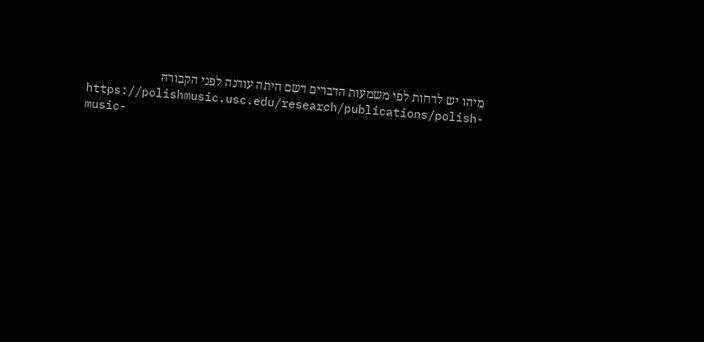מיהו יש לדחות לפי משמעות הדברים דשם היתה עודנה לפני הקבורה
https://polishmusic.usc.edu/research/publications/polish-music-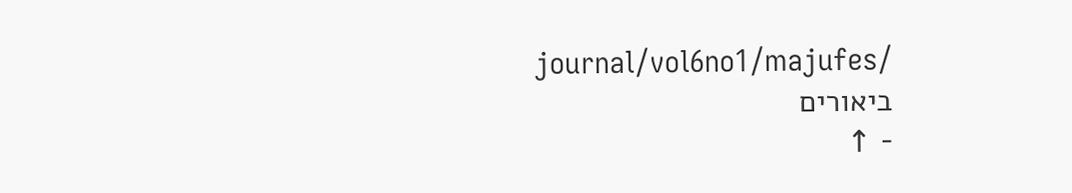journal/vol6no1/majufes/
ביאורים
- ↑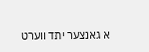א גאנצער יתד ווערט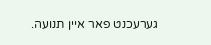גערעכנט פאר איין תנועה.